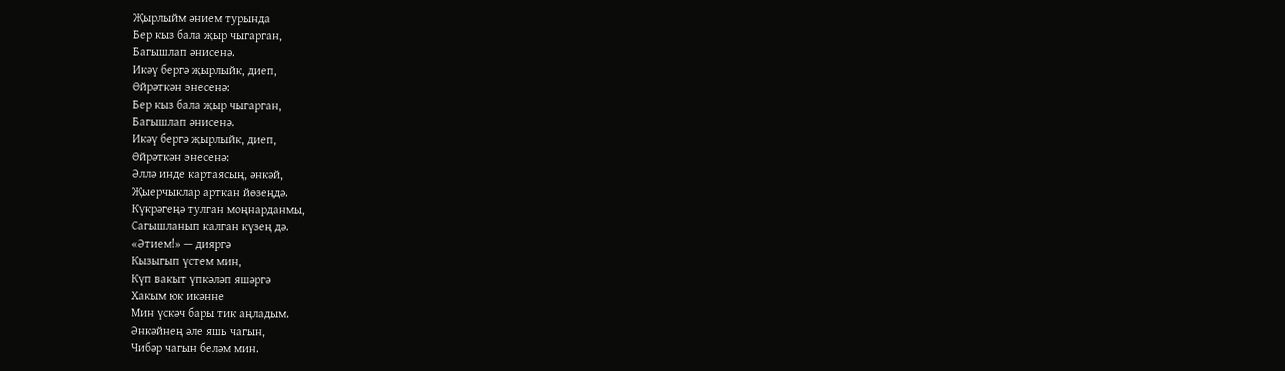Җырлыйм әнием турында
Бер кыз бала җыр чыгарган,
Багышлап әнисенә.
Икәү бергә җырлыйк, диеп,
Өйрәткән энесенә:
Бер кыз бала җыр чыгарган,
Багышлап әнисенә.
Икәү бергә җырлыйк, диеп,
Өйрәткән энесенә:
Әллә инде картаясың, әнкәй,
Җыерчыклар арткан йөзеңдә.
Күкрәгеңә тулган моңнарданмы,
Сагышланып калган күзең дә.
«Әтием!» — дияргә
Кызыгып үстем мин,
Күп вакыт үпкәләп яшәргә
Хакым юк икәнне
Мин үскәч бары тик аңладым.
Әнкәйнең әле яшь чагын,
Чибәр чагын беләм мин.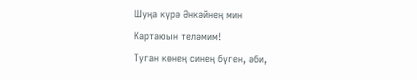Шуңа күрә Әнкәйнең мин
Картаюын теләмим!
Туган көнең синең бүген, әби,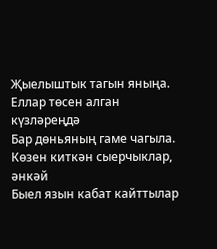Җыелыштык тагын яныңа.
Еллар төсен алган күзләреңдә
Бар дөньяның гаме чагыла.
Көзен киткән сыерчыклар, әнкәй
Быел язын кабат кайттылар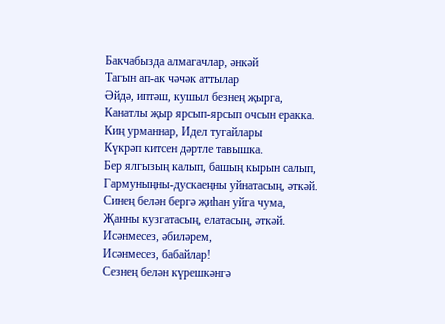Бакчабызда алмагачлар, әнкәй
Тагын ап-ак чәчәк аттылар
Әйдә, иптәш, кушыл безнең җырга,
Канатлы җыр ярсып-ярсып очсын еракка.
Киң урманнар, Идел тугайлары
Күкрәп китсен дәртле тавышка.
Бер ялгызың калып, башың кырын салып,
Гармуныңны-дускаеңны уйнатасың, әткәй.
Синең белән бергә җиһан уйга чума,
Җанны кузгатасың, елатасың, әткәй.
Исәнмесез, әбиләрем,
Исәнмесез, бабайлар!
Сезнең белән күрешкәнгә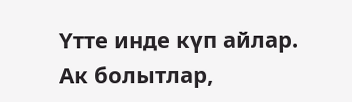Үтте инде күп айлар.
Ак болытлар,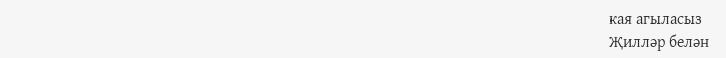кая агыласыз
Җилләр белән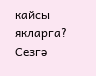кайсы якларга?
Сезгә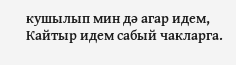кушылып мин дә агар идем,
Кайтыр идем сабый чакларга.